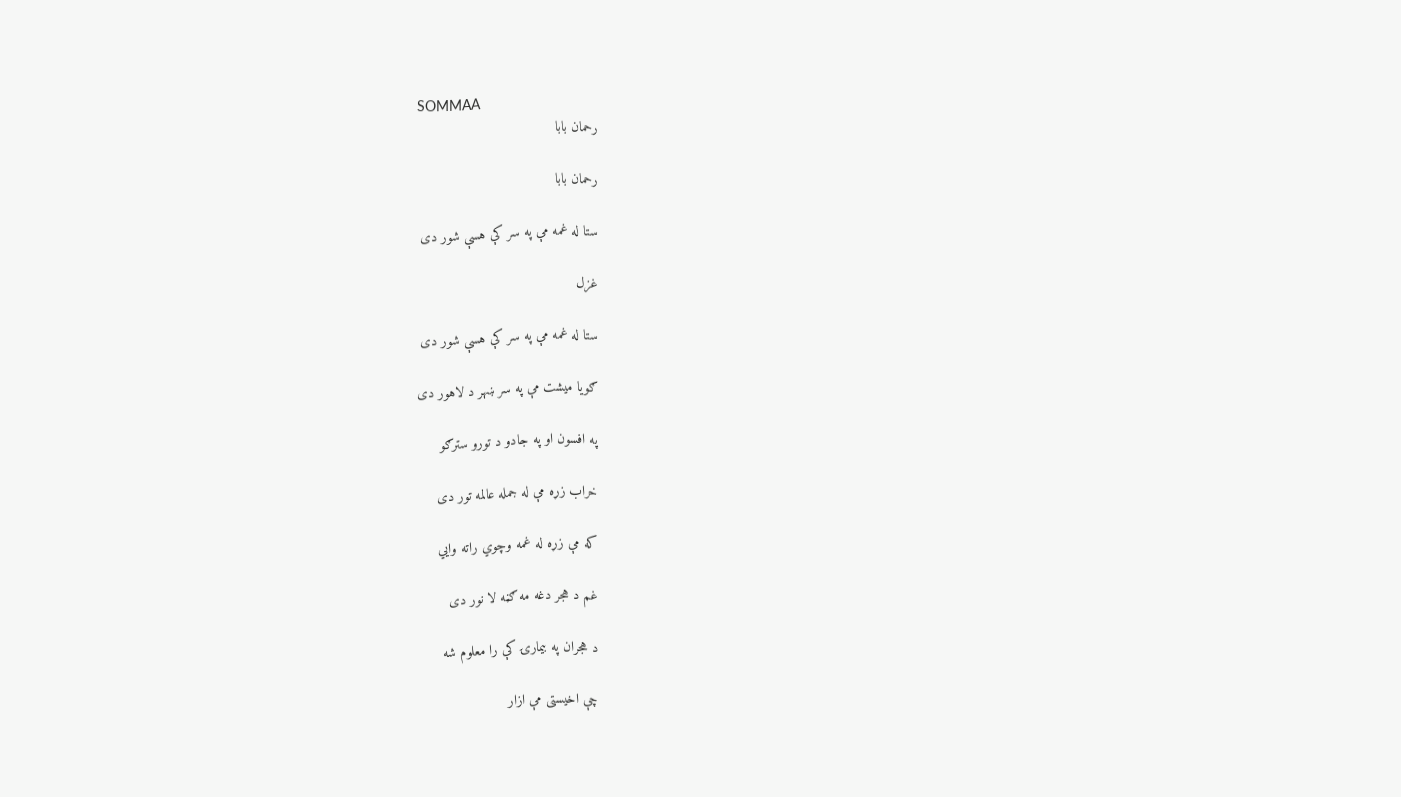SOMMAA
رحمان بابا

رحمان بابا

ستا له غمه مې په سر کې هسې شور دی

غزل

ستا له غمه مې په سر کې هسې شور دی

ګويا ميشت مې په سر ښهر د لاهور دی

په افسون او په جادو د تورو سترګو

خراب زړه مې له جمله عالمه تور دی

که مې زړه له غمه وچوي راته وايي

غم د هجر دغه مه ګڼه لا نور دی

د هجران په بيمارۍ کې را معلوم شه

چې اخيستی مې ازار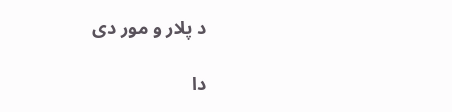د پلار و مور دی

دا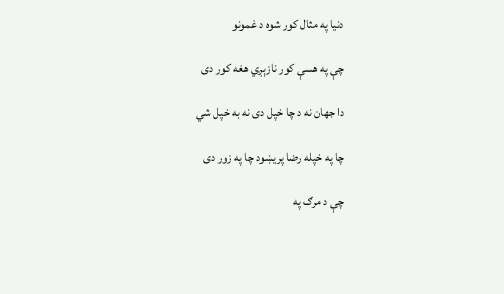دنيا په مثال کور شوه د غمونو

چې په هسې کور نازېږي هغه کور دی

دا جهان نه د چا خپل دی نه به خپل شي

چا په خپله رضا پريښود چا په زور دی

چې د مرګ په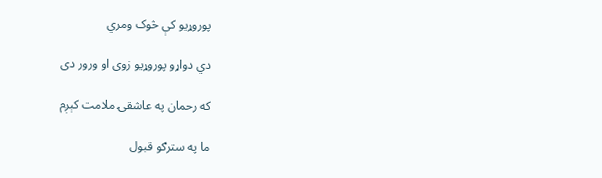پوروړيو کې څوک ومري

دي دواړو پوروړيو زوی او ورور دی

که رحمان په عاشقۍ ملامت کېږم

ما په سترګو قبول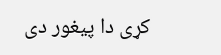کړی دا پيغور دی